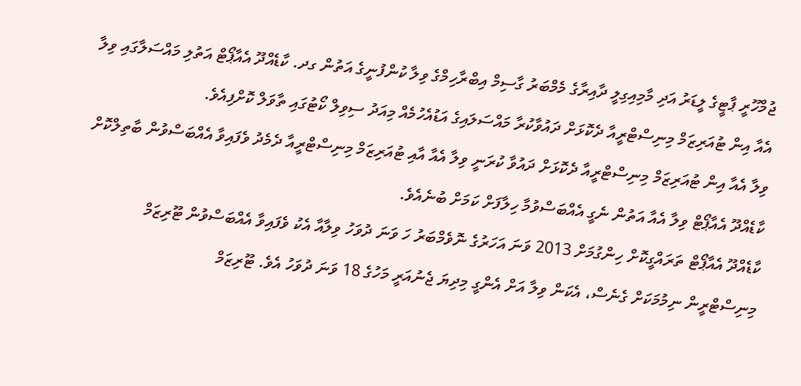ޖުމްހޫރީ ޕާޓީގެ ލީޑަރު އަދި މާމިއިގިލީ ދާއިރާގެ މެމްބަރު ގާސިމް އިބްރާހިމްގެ ވިލާ ކުންފުނީގެ އަތުން ގދ. ކާޑެއްދޫ އެއާޕޯޓް އަތުލި މައްސަލާގައި ވިލާ އެއާ އިން ޓުއަރިޒަމް މިނިސްޓްރީއާ ދެކޮޅަށް ދައުވާކުރާ މައްސަލައިގެ އަޑުއެހުމެއް މިއަދު ސިވިލް ކޯޓުގައި ތާވަލް ކޮށްފިއެވެ.
ވިލާ އެއާ އިން ޓުއަރިޒަމް މިނިސްޓްރީއާ ދެކޮޅަށް ދައުވާ ކުރަނީ ވިލާ އެއާ އާއި ޓުއަރިޒަމް މިނިސްޓްރީއާ ދެމެދު ވެފައިވާ އެއްބަސްވުން ބާތިލްކޮށް ކާޑެއްދޫ އެއާޕޯޓް ވިލާ އެއާ އަތުން ނެގީ އެއްބަސްވުމާ ހިލާފަށް ކަމަށް ބުނެއެވެ.
ކާޑެއްދޫ އެއާޕޯޓް ތަރައްގީކޮށް ހިންގުމަށް 2013 ވަނަ އަހަރުގެ ނޮވެމްބަރު ހަ ވަނަ ދުވަހު ވިލާއާ އެކު ވެފައިވާ އެއްބަސްވުން ޓޫރިޒަމް މިނިސްޓްރީން ނިމުމަކަށް ގެނެސް، އެކަން ވިލާ އަށް އެންގީ މިދިޔަ ޖެނުއަރީ މަހުގެ 18 ވަނަ ދުވަހު އެވެ. ޓޫރިޒަމް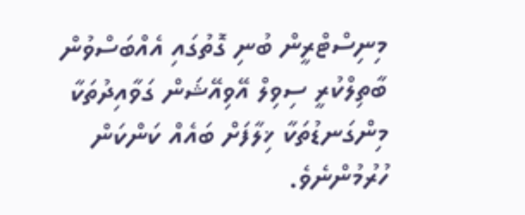މިނިސްޓްރީން ބުނި ގޮތުގައި އެއްބަސްވުން ބާތިލްކުރީ ސިވިލް އޭވިއޭޝަން ގަވާއިދުތަކާ މިންގަނޑުތަކާ ޚިލާފަށް ބައެއް ކަންކަން ހުރުމުންނެވެ.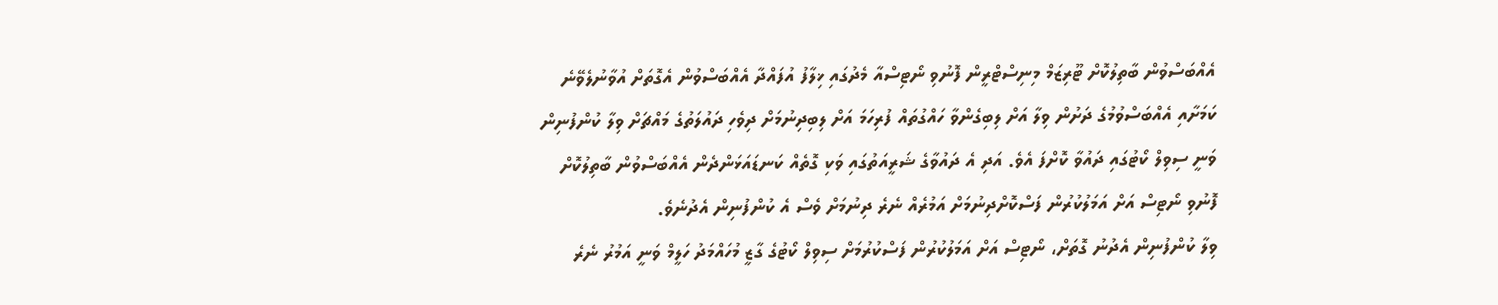އެއްބަސްވުން ބާތިލުކޮށް ޓޫރިޒަމް މިނިސްޓްރީން ފޮނުވި ނޯޓިސްއާ މެދުގައި ޚިލާފު އުފައްދާ އެއްބަސްވުން އެގޮތަށް އުވާނުލެވޭނެ ކަމަށާއި އެއްބަސްވުމުގެ ދަށުން ވިލާ އަށް ލިބިގެންވާ ހައްގުތައް ފުރިހަމަ އަށް ލިބިދިނުމަށް ދިވެހި ދައުލަތުގެ މައްޗަށް ވިލާ ކުންފުނިން ވަނީ ސިވިލް ކޯޓުގައި ދައުވާ ކޮށްފަ އެވެ. އަދި އެ ދައުވާގެ ޝަރީއަތުގައި ވަކި ގޮތެއް ކަނޑައަޅަންދެން އެއްބަސްވުން ބާތިލުކޮށް ފޮނުވި ނޯޓިސް އަށް އަމަލުކުރުން ފަސްކޮށްދިނުމަށް އަމުރެއް ނެރެ ދިނުމަށް ވެސް އެ ކުންފުނިން އެދުނެވެ.
ވިލާ ކުންފުނިން އެދުނު ގޮތަށް، ނޯޓިސް އަށް އަމަލުކުރުން ފަސްކުރުމަށް ސިވިލް ކޯޓުގެ ގާޒީ މުހައްމަދު ހަލީމް ވަނީ އަމުރު ނެރެ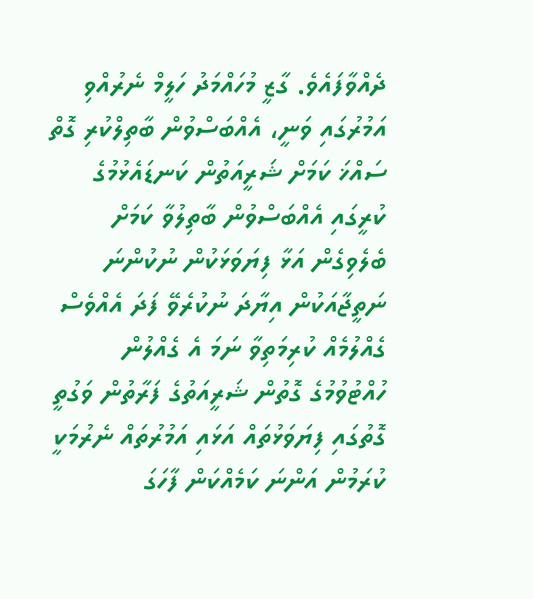ދެއްވާފައެވެ. ގާޒީ މުހައްމަދު ހަލީމް ނެރުއްވި އަމުރުގައި ވަނީ، އެއްބަސްވުން ބާތިލްކުރި ގޮތް ސައްޚަ ކަމަށް ޝަރީއަތުން ކަނޑައެޅުމުގެ ކުރީގައި އެއްބަސްވުން ބާތިލުވާ ކަމަށް ބެލެވިގެން އަޅާ ފިޔަވަޅަކުން ނުކުންނަ ނަތީޖާއަކުން އިޔާދަ ނުކުރެވޭ ފަދަ އެއްވެސް ގެއްލުމެއް ކުރިމަތިވާ ނަމަ އެ ގެއްލުން ހުއްޓުވުމުގެ ގޮތުން ޝަރީއަތުގެ ފަރާތުން ވަގުތީ ގޮތުގައި ފިޔަވަޅުތައް އަޅައި އަމުރުތައް ނެރުމަކީ ކުރަމުން އަންނަ ކަމެއްކަން ފާހަގަ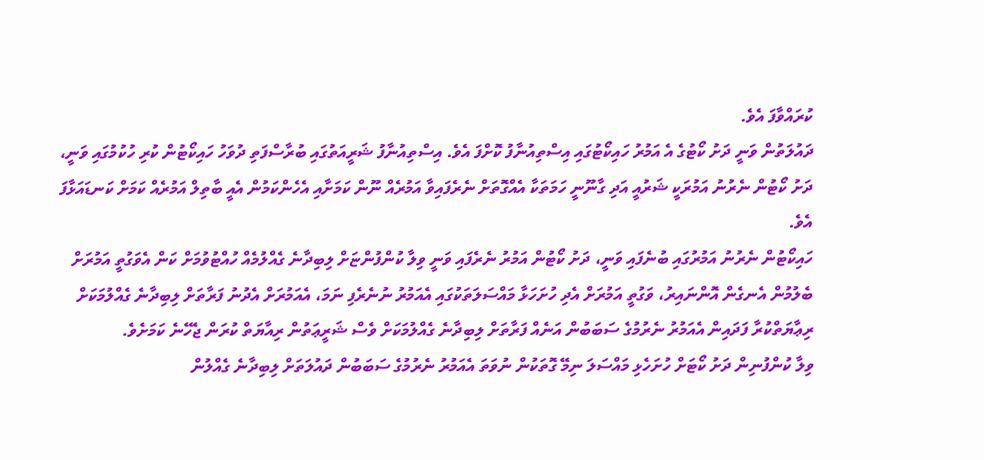ކުރައްވާފަ އެވެ.
ދައުލަތުން ވަނީ ދަށު ކޯޓުގެ އެ އަމުރު ހައިކޯޓުގައި އިސްތިއުނާފު ކޮށްފަ އެވެ. އިސްތިއުނާފު ޝަރީއަތުގައި ބުރާސްފަތި ދުވަހު ހައިކޯޓުން ކުރި ހުކުމުގައި ވަނީ، ދަށު ކޯޓުން ނެރުނު އަމުރަކީ ޝަރުއީ އަދި ގާނޫނީ ހަމަތަކާ އެއްގޮތަށް ނެރެފައިވާ އަމުރެއް ނޫން ކަމަށާއި އެހެންކަމުން އެއީ ބާތިލް އަމުރެއް ކަމަށް ކަނޑައަޅާފަ އެވެ.
ހައިކޯޓުން ނެރުނު އަމުރުގައި ބުނެފައި ވަނީ، ދަށު ކޯޓުން އަމުރު ނެރެފައި ވަނީ ވިލާ ކުންފުންޏަށް ލިބިދާނެ ގެއްލުމެއް ހުއްޓުވުމަށް ކަން އެވަގުތީ އަމުރަށް ބެލުމުން އެނގެން އޮންނައިރު، ވަގުތީ އަމުރަށް އެދި ހުށަހަޅާ މައްސަލަތަކުގައި އެއަމުރު ނުނެރެފި ނަމަ، އެއަމުރަށް އެދުނު ފަރާތަށް ލިބިދާނެ ގެއްލުމަކަށް ރިޢާޔަތްކުރާ ފަދައިން އެއަމުރު ނެރުމުގެ ސަބަބުން އަނެއް ފަރާތަށް ލިބިދާނެ ގެއްލުމަކަށް ވެސް ޝަރީޢަތުން ރިއާޔަތް ކުރަން ޖެހޭނެ ކަމަށެވެ.
ވިލާ ކުންފުނިން ދަށު ކޯޓަށް ހުށަހެޅި މައްސަލަ ނިމޭ ގޮތަކުން ނުވަތަ އެއަމުރު ނެރުމުގެ ސަބަބުން ދައުލަތަށް ލިބިދާނެ ގެއްލުން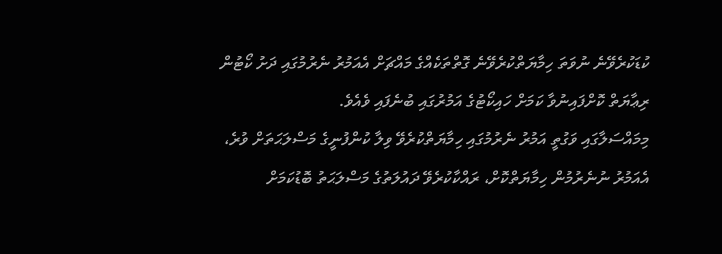ކުޑަކުރެވޭނެ ނުވަތަ ހިމާޔަތްކުރެވޭނެ ގޮތްތަކެއްގެ މައްޗަށް އެއަމުރު ނެރުމުގައި ދަށު ކޯޓުން ރިޢާޔަތް ކޮށްފައިނުވާ ކަމަށް ހައިކޯޓުގެ އަމުރުގައި ބުނެފައި ވެއެވެ.
މިމައްސަލާގައި ވަގުތީ އަމުރު ނެރުމުގައި ހިމާޔަތްކުރެވޭ ވިލާ ކުންފުނީގެ މަސްލަޙަތަށް ވުރެ، އެއަމުރު ނުނެރުމުން ހިމާޔަތްކޮށް، ރައްކާކުރެވޭ ދައުލަތުގެ މަސްލަޙަތު ބޮޑުކަމަށް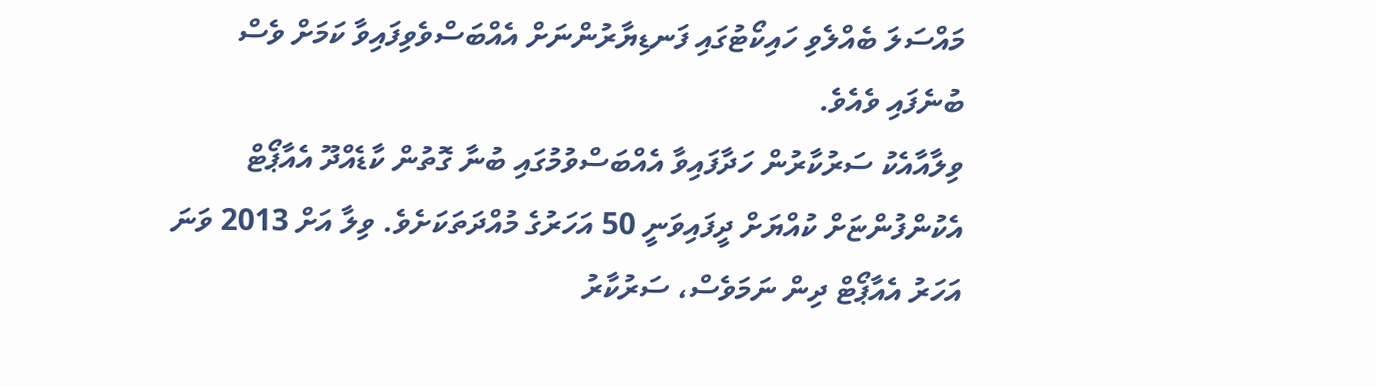މައްސަލަ ބެއްލެވި ހައިކޯޓުގައި ފަނޑިޔާރުންނަށް އެއްބަސްވެވިފައިވާ ކަމަށް ވެސް ބުނެފައި ވެއެވެ.
ވިލާއާއެކު ސަރުކާރުން ހަދާފައިވާ އެއްބަސްވުމުގައި ބުނާ ގޮތުން ކާޑެއްދޫ އެއާޕޯޓް އެކުންފުންޏަށް ކުއްޔަށް ދީފައިވަނީ 50 އަހަރުގެ މުއްދަތަކަށެވެ. ވިލާ އަށް 2013 ވަނަ އަހަރު އެއާޕޯޓް ދިން ނަމަވެސް، ސަރުކާރު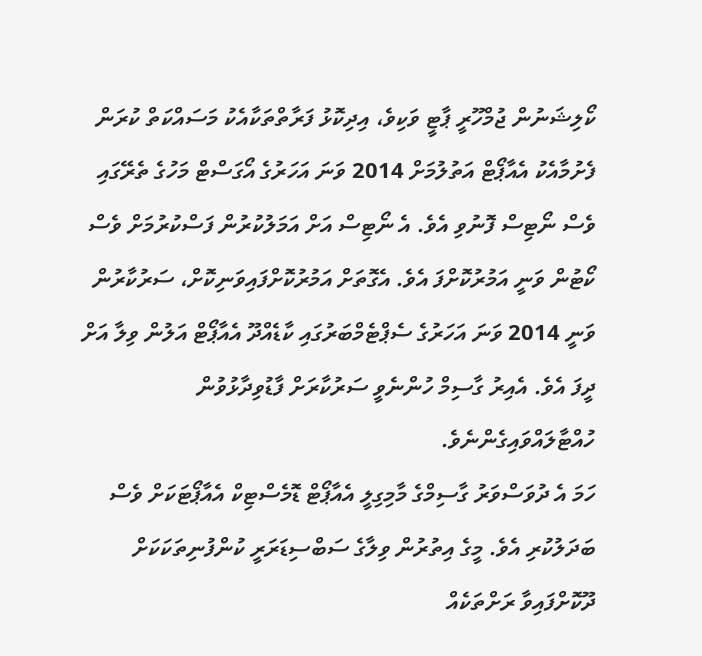ކޯލިޝަނުން ޖުމްހޫރީ ޕާޓީ ވަކިވެ، އިދިކޮޅު ފަރާތްތަކާއެކު މަސައްކަތް ކުރަން ފެށުމާއެކު އެއާޕޯޓް އަތުލުމަށް 2014 ވަނަ އަހަރުގެ އޯގަސްޓް މަހުގެ ތެރޭގައި ވެސް ނޯޓިސް ފޮނުވި އެވެ. އެ ނޯޓިސް އަށް އަމަލުކުރުން ފަސްކުރުމަށް ވެސް ކޯޓުން ވަނީ އަމުރުކޮށްފަ އެވެ. އެގޮތަށް އަމުރުކޮށްފައިވަނިކޮށް، ސަރުކާރުން ވަނީ 2014 ވަނަ އަހަރުގެ ސެޕްޓެމްބަރުގައި ކާޑެއްދޫ އެއާޕޯޓް އަލުން ވިލާ އަށް ދީފަ އެވެ. އެއިރު ގާސިމް ހުންނެވީ ސަރުކާރަށް ފާޑުވިދާޅުވުން ހުއްޓާލައްވައިގެންނެވެ.
ހަމަ އެ ދުވަސްވަރު ގާސިމްގެ މާމިގިލީ އެއާޕޯޓް ޑޮމެސްޓިކް އެއާޕޯޓަކަށް ވެސް ބަދަލުކުރި އެވެ. މީގެ އިތުރުން ވިލާގެ ސަބްސިޑަރަރީ ކުންފުނިތަކަކަށް ދޫކޮށްފައިވާ ރަށްތަކެއް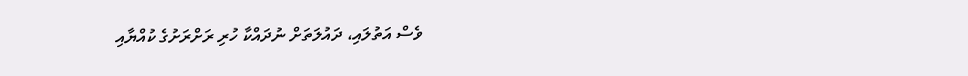ވެސް އަތުލައި، ދައުލަތަށް ނުދައްކާ ހުރި ރަށްރަށުގެ ކުއްޔާއި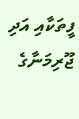ފީތަކާއި އަދި ޖޫރިމަނާގެ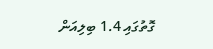ގޮތުގައި 1.4 ބިލިއަން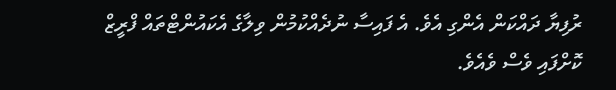ރުފިޔާ ދައްކަން އެންގި އެވެ. އެ ފައިސާ ނުދެއްކުމުން ވިލާގެ އެކައުންޓްތައް ފްރީޒް ކޮށްފައި ވެސް ވެއެވެ.